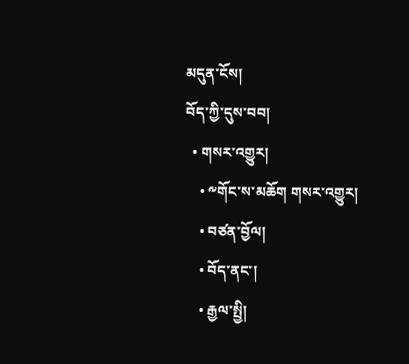མདུན་ངོས།
བོད་ཀྱི་དུས་བབ།
  • གསར་འགྱུར།
    • ༸གོང་ས་མཆོག གསར་འགྱུར།
    • བཙན་བྱོལ།
    • བོད་ནང་།
    • རྒྱལ་སྤྱི།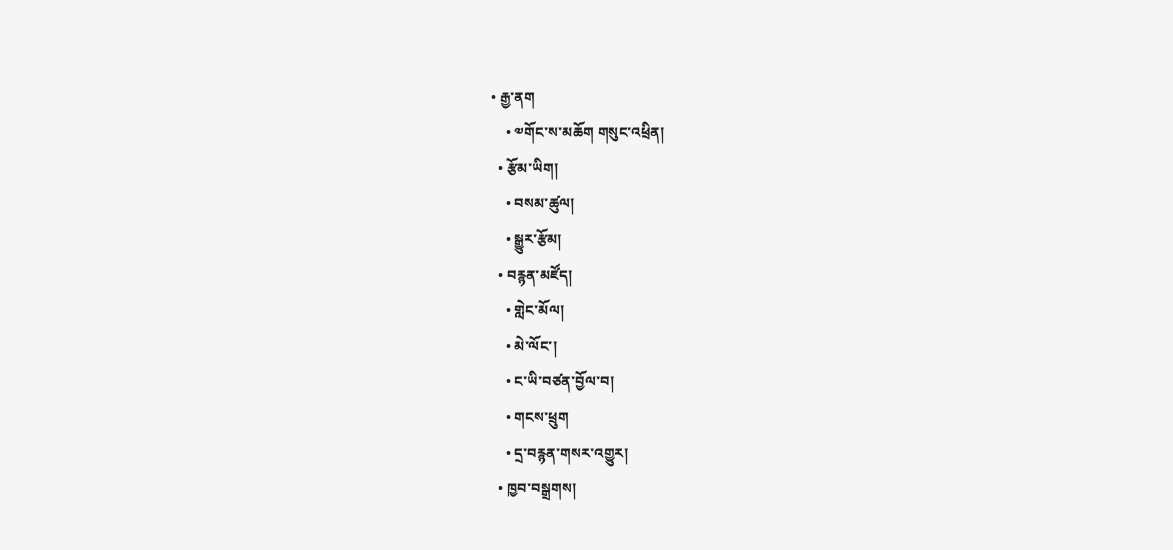• རྒྱ་ནག
    • ༧གོང་ས་མཆོག གསུང་འཕྲིན།
  • རྩོམ་ཡིག།
    • བསམ་ཚུལ།
    • སྒྱུར་རྩོམ།
  • བརྙན་མཛོད།
    • གླེང་མོལ།
    • མེ་ལོང་།
    • ང་ཡི་བཙན་བྱོལ་བ།
    • གངས་ཕྲུག
    • དྲ་བརྙན་གསར་འགྱུར།
  • ཁྱབ་བསྒྲགས།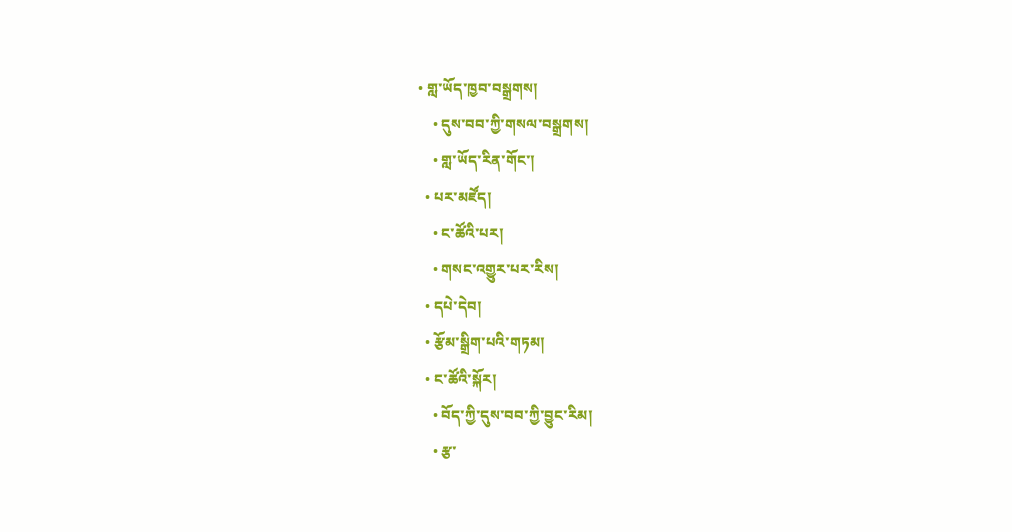• གླ་ཡོད་ཁྱབ་བསྒྲགས།
    • དུས་བབ་ཀྱི་གསལ་བསྒྲགས།
    • གླ་ཡོད་རིན་གོང་།
  • པར་མཛོད།
    • ང་ཚོའི་པར།
    • གསང་འགྱུར་པར་རིས།
  • དཔེ་དེབ།
  • རྩོམ་སྒྲིག་པའི་གཏམ།
  • ང་ཚོའི་སྐོར།
    • བོད་ཀྱི་དུས་བབ་ཀྱི་བྱུང་རིམ།
    • རྩ་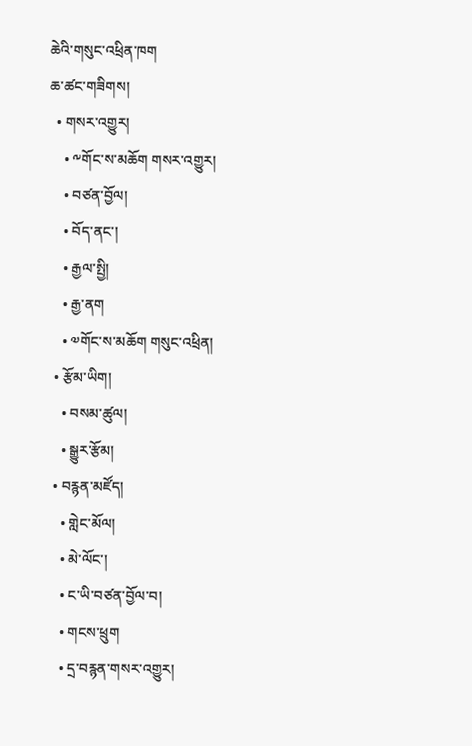ཆེའི་གསུང་འཕྲིན་ཁག
ཆ་ཚང་གཟིགས།
  • གསར་འགྱུར།
    • ༸གོང་ས་མཆོག གསར་འགྱུར།
    • བཙན་བྱོལ།
    • བོད་ནང་།
    • རྒྱལ་སྤྱི།
    • རྒྱ་ནག
    • ༧གོང་ས་མཆོག གསུང་འཕྲིན།
  • རྩོམ་ཡིག།
    • བསམ་ཚུལ།
    • སྒྱུར་རྩོམ།
  • བརྙན་མཛོད།
    • གླེང་མོལ།
    • མེ་ལོང་།
    • ང་ཡི་བཙན་བྱོལ་བ།
    • གངས་ཕྲུག
    • དྲ་བརྙན་གསར་འགྱུར།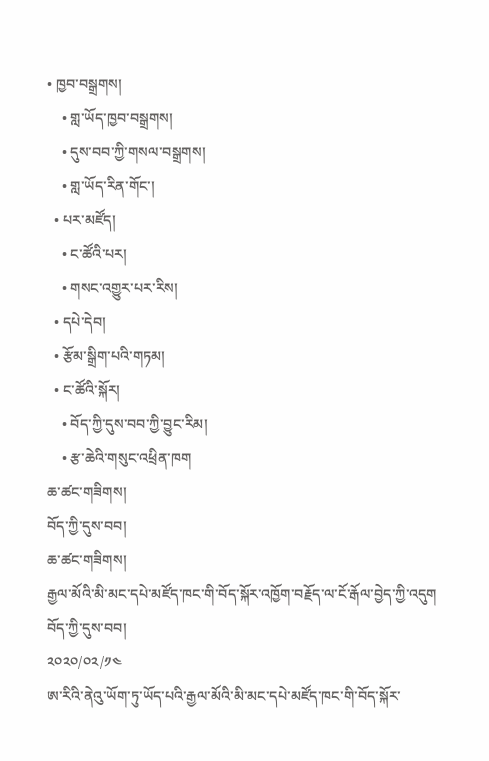• ཁྱབ་བསྒྲགས།
    • གླ་ཡོད་ཁྱབ་བསྒྲགས།
    • དུས་བབ་ཀྱི་གསལ་བསྒྲགས།
    • གླ་ཡོད་རིན་གོང་།
  • པར་མཛོད།
    • ང་ཚོའི་པར།
    • གསང་འགྱུར་པར་རིས།
  • དཔེ་དེབ།
  • རྩོམ་སྒྲིག་པའི་གཏམ།
  • ང་ཚོའི་སྐོར།
    • བོད་ཀྱི་དུས་བབ་ཀྱི་བྱུང་རིམ།
    • རྩ་ཆེའི་གསུང་འཕྲིན་ཁག
ཆ་ཚང་གཟིགས།
བོད་ཀྱི་དུས་བབ།
ཆ་ཚང་གཟིགས།
རྒྱལ་མོའི་མི་མང་དཔེ་མཛོད་ཁང་གི་བོད་སྐོར་འཁྱོག་བརྗོད་ལ་ངོ་རྒོལ་བྱེད་ཀྱི་འདུག
བོད་ཀྱི་དུས་བབ།
༢༠༢༠/༠༢/༡༤
ཨ་རིའི་ནེའུ་ཡོག་ཏུ་ཡོད་པའི་རྒྱལ་མོའི་མི་མང་དཔེ་མཛོད་ཁང་གི་བོད་སྐོར་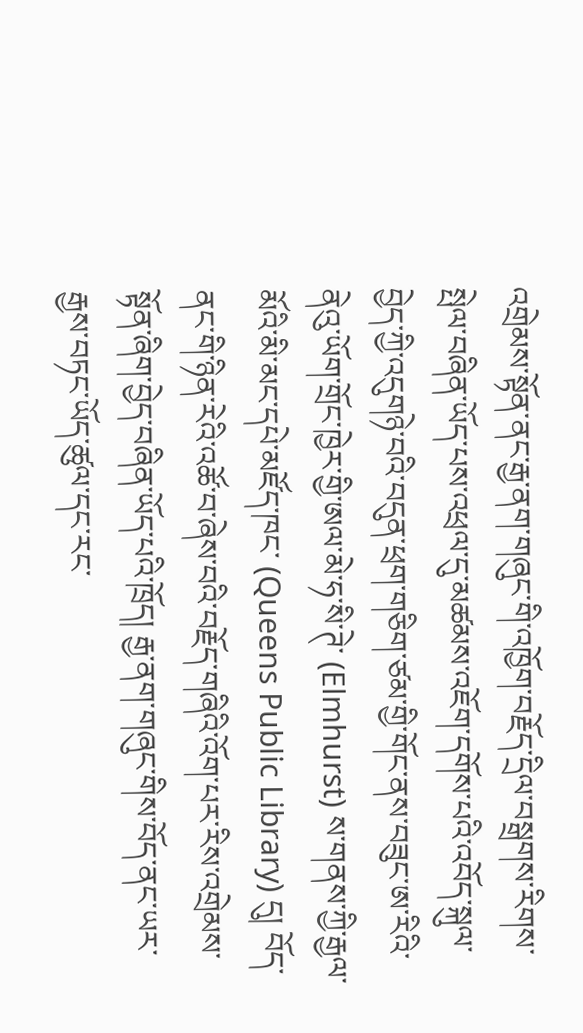འགྲེམས་སྟོན་ནང་རྒྱ་ནག་གཞུང་གི་འཁྱོག་བརྗོད་དྲིལ་བསྒྲགས་རིགས་སྤེལ་བཞིན་ཡོད་པས་འཕྲལ་དུ་མཚམས་འཇོག་དགོས་པའི་འབོད་སྐུལ་བྱེད་ཀྱི་འདུགཉེ་བའི་བདུན་ཕྲག་གཅིག་ཙམ་གྱི་གོང་ནས་བཟུང་ཨ་རིའི་ནེའུ་ཡོག་གྲོང་ཁྱེར་གྱི་ཨལ་མེ་ཧ་སི་ཊེ་ (Elmhurst) ས་གནས་ཀྱི་རྒྱལ་མོའི་མི་མང་དཔེ་མཛོད་ཁང་ (Queens Public Library) དུ། བོད་ནང་གི་ཉིན་རེའི་འཚོ་བ་ཞེས་བའི་བརྗོད་གཞིའི་འོག་པར་རིས་འགྲེམས་སྟོན་ཞིག་བྱེད་བཞིན་ཡོད་པའི་ཁྲོད། རྒྱ་ནག་གཞུང་གིས་བོད་ནང་ཡར་རྒྱས་བཏང་ཡོད་ཚུལ་དང་རང་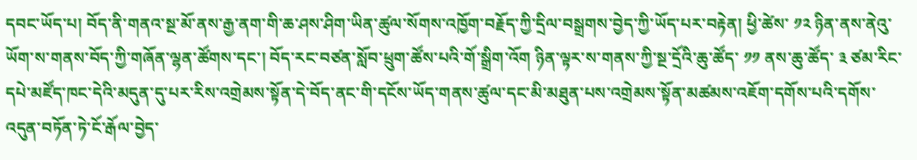དབང་ཡོད་པ། བོད་ནི་གནའ་སྔ་མོ་ནས་རྒྱ་ནག་གི་ཆ་ཤས་ཤིག་ཡིན་ཚུལ་སོགས་འཁྱོག་བརྗོད་ཀྱི་དྲིལ་བསྒྲགས་བྱེད་ཀྱི་ཡོད་པར་བརྟེན། ཕྱི་ཚེས་ ༡༢ ཉིན་ནས་ནེའུ་ཡོག་ས་གནས་བོད་ཀྱི་གཞོན་ལྷན་ཚོགས་དང་། བོད་རང་བཙན་སློབ་ཕྲུག་ཚོས་པའི་གོ་སྒྲིག་འོག ཉིན་ལྟར་ས་གནས་ཀྱི་སྔ་དྲོའི་ཆུ་ཚོད་ ༡༡ ནས་ཆུ་ཚོད་ ༣ ཙམ་རིང་དཔེ་མཛོད་ཁང་དེའི་མདུན་དུ་པར་རིས་འགྲེམས་སྟོན་དེ་བོད་ནང་གི་དངོས་ཡོད་གནས་ཚུལ་དང་མི་མཐུན་པས་འགྲེམས་སྟོན་མཚམས་འཇོག་དགོས་པའི་དགོས་འདུན་བཏོན་ཏེ་ངོ་རྒོལ་བྱེད་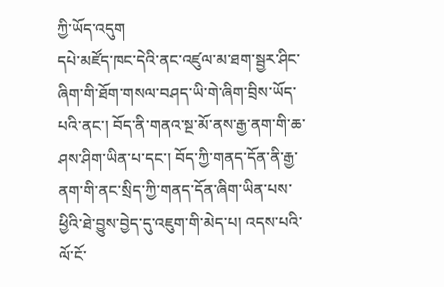ཀྱི་ཡོད་འདུག
དཔེ་མཛོད་ཁང་དེའི་ནང་འཛུལ་མ་ཐག་སྦྱར་ཤིང་ཞིག་གི་ཐོག་གསལ་བཤད་ཡི་གེ་ཞིག་བྲིས་ཡོད་པའི་ནང་། བོད་ནི་གནའ་སྔ་མོ་ནས་རྒྱ་ནག་གི་ཆ་ཤས་ཤིག་ཡིན་པ་དང་། བོད་ཀྱི་གནད་དོན་ནི་རྒྱ་ནག་གི་ནང་སྲིད་ཀྱི་གནད་དོན་ཞིག་ཡིན་པས་ཕྱིའི་ཐེ་བྱུས་བྱེད་དུ་འཇུག་གི་མེད་པ། འདས་པའི་ལོ་ངོ་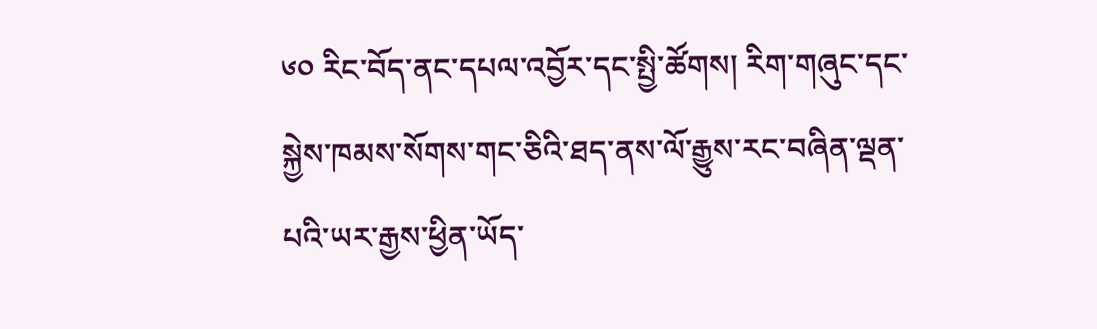༦༠ རིང་བོད་ནང་དཔལ་འབྱོར་དང་སྤྱི་ཚོགས། རིག་གཞུང་དང་སྐྱེས་ཁམས་སོགས་གང་ཅིའི་ཐད་ནས་ལོ་རྒྱུས་རང་བཞིན་ལྡན་པའི་ཡར་རྒྱས་ཕྱིན་ཡོད་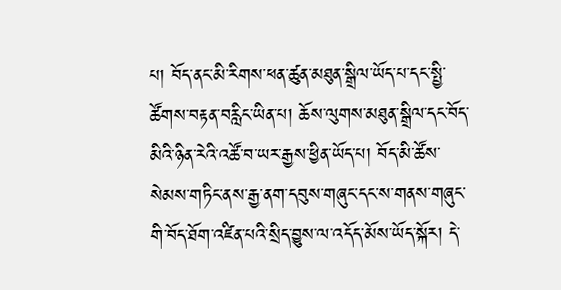པ། བོད་ནང་མི་རིགས་ཕན་ཚུན་མཐུན་སྒྲིལ་ཡོད་པ་དང་སྤྱི་ཚོགས་བརྟན་བརླིང་ཡིན་པ། ཆོས་ལུགས་མཐུན་སྒྲིལ་དང་བོད་མིའི་ཉིན་རེའི་འཚོ་བ་ཡར་རྒྱས་ཕྱིན་ཡོད་པ། བོད་མི་ཚོས་སེམས་གཏིང་ནས་རྒྱ་ནག་དབུས་གཞུང་དང་ས་གནས་གཞུང་གི་བོད་ཐོག་འཛིན་པའི་སྲིད་བྱུས་ལ་འདོད་མོས་ཡོད་སྐོར། དེ་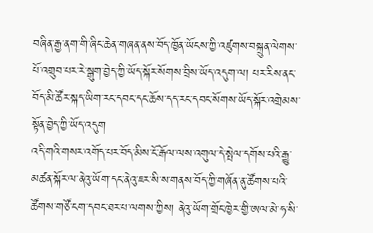བཞིན་རྒྱ་ནག་གི་ཞིང་ཆེན་གཞན་ནས་བོད་ཁྱོན་ཡོངས་ཀྱི་འཛུགས་བསྐྲུན་ལེགས་པོ་འགྲུབ་པར་རེ་སྒུག་བྱེད་ཀྱི་ཡོད་སྐོར་སོགས་བྲིས་ཡོད་འདུག་ལ། པར་རིས་ནང་བོད་མི་ཚོར་སྐད་ཡིག་རང་དབང་དང་ཆོས་དད་རང་དབང་སོགས་ཡོད་སྐོར་འགྲེམས་སྟོན་བྱེད་ཀྱི་ཡོད་འདུག
འདི་གའི་གསར་འགོད་པར་བོད་མིས་ངོ་རྒོལ་ལས་འགུལ་དེ་སྤེལ་དགོས་པའི་རྒྱུ་མཚན་སྐོར་ལ་ནེའུ་ཡོག་དང་ནེའུ་ཇར་སི་ས་གནས་བོད་ཀྱི་གཞོན་ནུ་ཚོགས་པའི་ཚོགས་གཙོ་ངག་དབང་ཐར་པ་ལགས་ཀྱིས། ནེའུ་ཡོག་གྲོང་ཁྱེར་གྱི་ཨལ་མེ་ཧ་སི་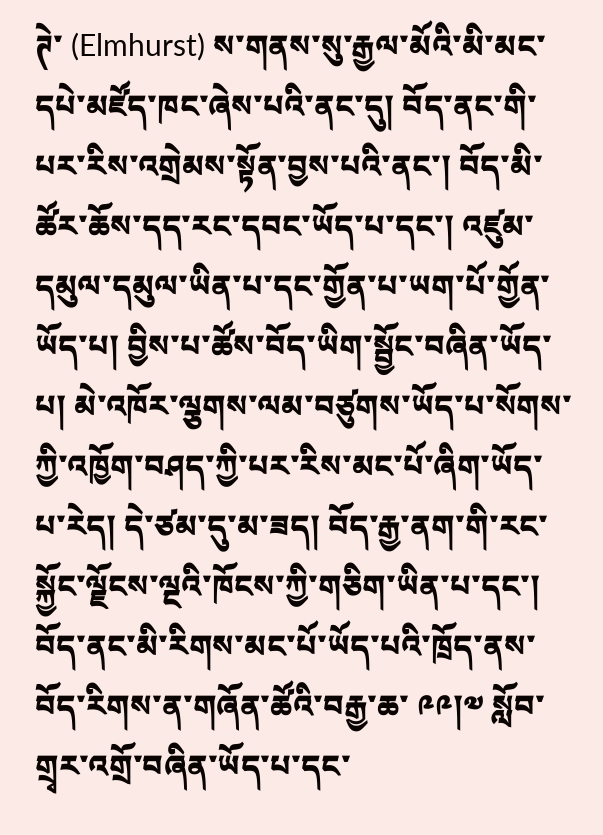ཊེ་ (Elmhurst) ས་གནས་སུ་རྒྱལ་མོའི་མི་མང་དཔེ་མཛོད་ཁང་ཞེས་པའི་ནང་དུ། བོད་ནང་གི་པར་རིས་འགྲེམས་སྟོན་བྱས་པའི་ནང་། བོད་མི་ཚོར་ཆོས་དད་རང་དབང་ཡོད་པ་དང་། འཛུམ་དམུལ་དམུལ་ཡིན་པ་དང་གྱོན་པ་ཡག་པོ་གྱོན་ཡོད་པ། བྱིས་པ་ཚོས་བོད་ཡིག་སྦྱོང་བཞིན་ཡོད་པ། མེ་འཁོར་ལྕགས་ལམ་བཙུགས་ཡོད་པ་སོགས་ཀྱི་འཁྱོག་བཤད་ཀྱི་པར་རིས་མང་པོ་ཞིག་ཡོད་པ་རེད། དེ་ཙམ་དུ་མ་ཟད། བོད་རྒྱ་ནག་གི་རང་སྐྱོང་ལྗོངས་ལྔའི་ཁོངས་ཀྱི་གཅིག་ཡིན་པ་དང་། བོད་ནང་མི་རིགས་མང་པོ་ཡོད་པའི་ཁྲོད་ནས་བོད་རིགས་ན་གཞོན་ཚོའི་བརྒྱ་ཆ་ ༩༩།༧ སློབ་གྲྭར་འགྲོ་བཞིན་ཡོད་པ་དང་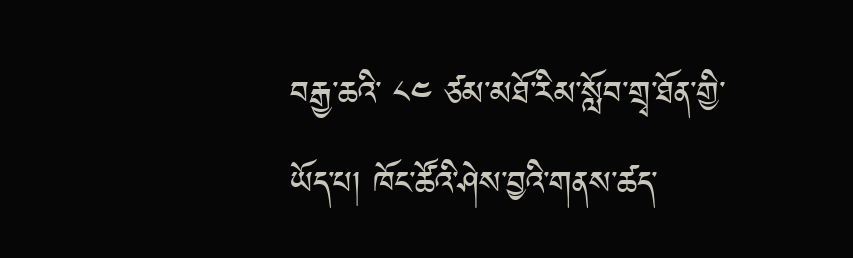བརྒྱ་ཆའི་ ༨༤ ཙམ་མཐོ་རིམ་སློབ་གྲྭ་ཐོན་གྱི་ཡོད་པ། ཁོང་ཚོའི་ཤེས་བྱའི་གནས་ཚད་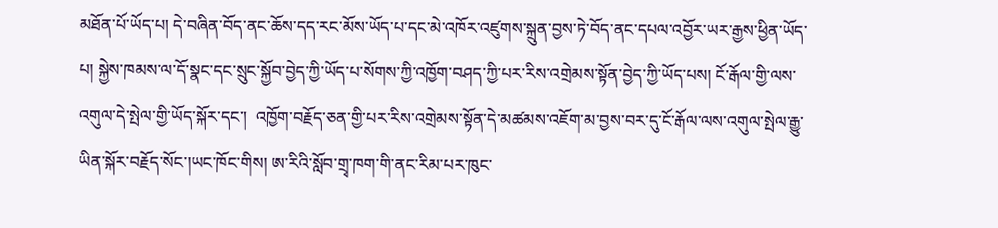མཐོན་པོ་ཡོད་པ། དེ་བཞིན་བོད་ནང་ཆོས་དད་རང་མོས་ཡོད་པ་དང་མེ་འཁོར་འཛུགས་སྐྲུན་བྱས་ཏེ་བོད་ནང་དཔལ་འབྱོར་ཡར་རྒྱས་ཕྱིན་ཡོད་པ། སྐྱེས་ཁམས་ལ་དོ་སྣང་དང་སྲུང་སྐྱོབ་བྱེད་ཀྱི་ཡོད་པ་སོགས་ཀྱི་འཁྱོག་བཤད་ཀྱི་པར་རིས་འགྲེམས་སྟོན་བྱེད་ཀྱི་ཡོད་པས། ངོ་རྒོལ་གྱི་ལས་འགུལ་དེ་སྤེལ་གྱི་ཡོད་སྐོར་དང་།  འཁྱོག་བརྗོད་ཅན་གྱི་པར་རིས་འགྲེམས་སྟོན་དེ་མཚམས་འཇོག་མ་བྱས་བར་དུ་ངོ་རྒོལ་ལས་འགུལ་སྤེལ་རྒྱུ་ཡིན་སྐོར་བརྗོད་སོང་།ཡང་ཁོང་གིས། ཨ་རིའི་སློབ་གྲྭ་ཁག་གི་ནང་རིམ་པར་ཁུང་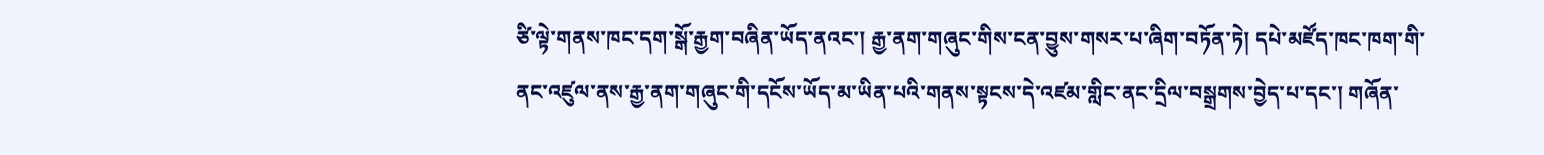ཙི་ལྟེ་གནས་ཁང་དག་སྒོ་རྒྱག་བཞིན་ཡོད་ནའང་། རྒྱ་ནག་གཞུང་གིས་ངན་བྱུས་གསར་པ་ཞིག་བཏོན་ཏེ། དཔེ་མཛོད་ཁང་ཁག་གི་ནང་འཛུལ་ནས་རྒྱ་ནག་གཞུང་གི་དངོས་ཡོད་མ་ཡིན་པའི་གནས་སྟངས་དེ་འཛམ་གླིང་ནང་དྲིལ་བསྒྲགས་བྱེད་པ་དང་། གཞོན་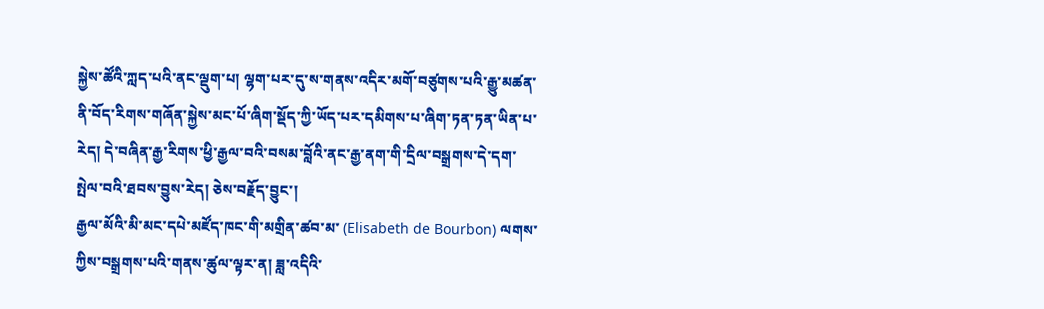སྐྱེས་ཚོའི་ཀླད་པའི་ནང་ལྡུག་པ། ལྷག་པར་དུ་ས་གནས་འདིར་མགོ་བཙུགས་པའི་རྒྱུ་མཚན་ནི་བོད་རིགས་གཞོན་སྐྱེས་མང་པོ་ཞིག་སྡོད་ཀྱི་ཡོད་པར་དམིགས་པ་ཞིག་ཏན་ཏན་ཡིན་པ་རེད། དེ་བཞིན་རྒྱ་རིགས་ཕྱི་རྒྱལ་བའི་བསམ་བློའི་ནང་རྒྱ་ནག་གི་དྲིལ་བསྒྲགས་དེ་དག་སྤེལ་བའི་ཐབས་བྱུས་རེད། ཅེས་བརྗོད་བྱུང་།
རྒྱལ་མོའི་མི་མང་དཔེ་མཛོད་ཁང་གི་མགྲིན་ཚབ་མ་ (Elisabeth de Bourbon) ལགས་ཀྱིས་བསྒྲགས་པའི་གནས་ཚུལ་ལྟར་ན། ཟླ་འདིའི་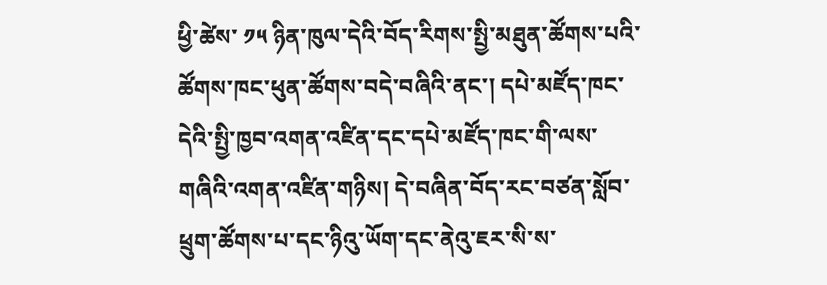ཕྱི་ཚེས་ ༡༥ ཉིན་ཁུལ་དེའི་བོད་རིགས་སྤྱི་མཐུན་ཚོགས་པའི་ཚོགས་ཁང་ཕུན་ཚོགས་བདེ་བཞིའི་ནང་། དཔེ་མཛོད་ཁང་དེའི་སྤྱི་ཁྱབ་འགན་འཛིན་དང་དཔེ་མཛོད་ཁང་གི་ལས་གཞིའི་འགན་འཛིན་གཉིས། དེ་བཞིན་བོད་རང་བཙན་སློབ་ཕྲུག་ཚོགས་པ་དང་ཉིའུ་ཡོག་དང་ནེའུ་ཇར་སི་ས་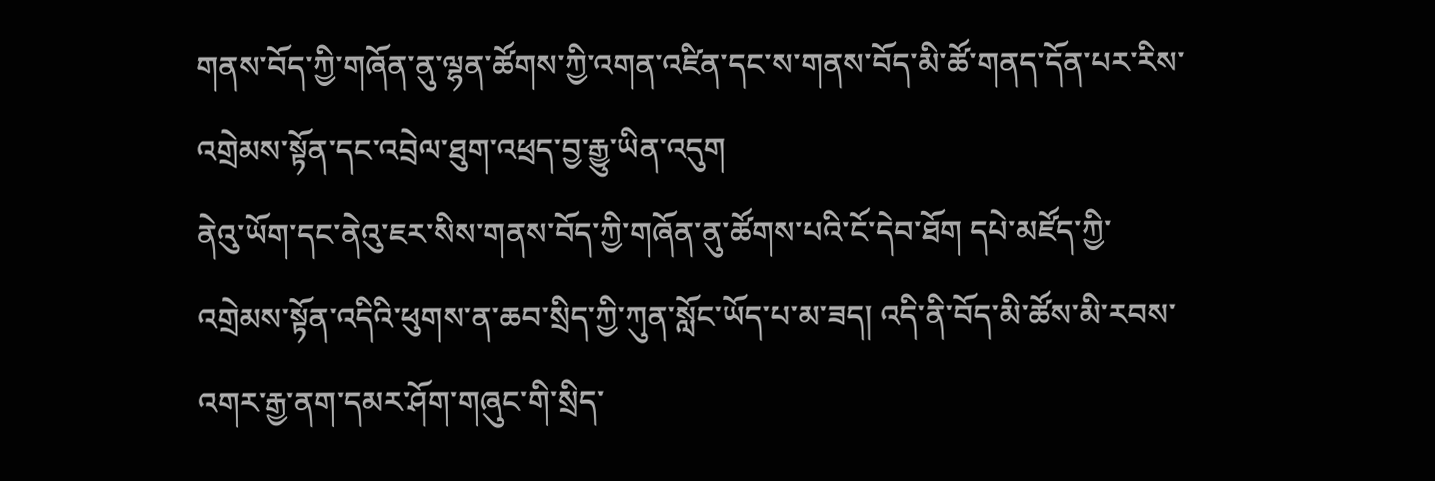གནས་བོད་ཀྱི་གཞོན་ནུ་ལྷན་ཚོགས་ཀྱི་འགན་འཛིན་དང་ས་གནས་བོད་མི་ཚོ་གནད་དོན་པར་རིས་འགྲེམས་སྟོན་དང་འབྲེལ་ཐུག་འཕྲད་བྱ་རྒྱུ་ཡིན་འདུག
ནེའུ་ཡོག་དང་ནེའུ་ཇར་སིས་གནས་བོད་ཀྱི་གཞོན་ནུ་ཚོགས་པའི་ངོ་དེབ་ཐོག དཔེ་མཛོད་ཀྱི་འགྲེམས་སྟོན་འདིའི་ཕུགས་ན་ཆབ་སྲིད་ཀྱི་ཀུན་སློང་ཡོད་པ་མ་ཟད། འདི་ནི་བོད་མི་ཚོས་མི་རབས་འགར་རྒྱ་ནག་དམར་ཤོག་གཞུང་གི་སྲིད་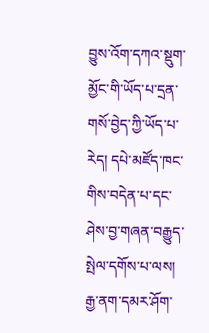བྱུས་འོག་དཀའ་སྡུག་མྱོང་གི་ཡོད་པ་དྲན་གསོ་བྱེད་ཀྱི་ཡོད་པ་རེད། དཔེ་མཛོད་ཁང་གིས་བདེན་པ་དང་ཤེས་བྱ་གཞན་བརྒྱུད་སྤེལ་དགོས་པ་ལས། རྒྱ་ནག་དམར་ཤོག་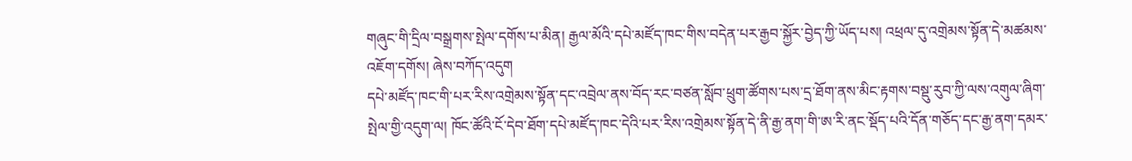གཞུང་གི་དྲིལ་བསྒྲགས་སྤེལ་དགོས་པ་མིན། རྒྱལ་མོའི་དཔེ་མཛོད་ཁང་གིས་བདེན་པར་རྒྱབ་སྐྱོར་བྱེད་ཀྱི་ཡོད་པས། འཕྲལ་དུ་འགྲེམས་སྟོན་དེ་མཚམས་འཇོག་དགོས། ཞེས་བཀོད་འདུག
དཔེ་མཛོད་ཁང་གི་པར་རིས་འགྲེམས་སྟོན་དང་འབྲེལ་ནས་བོད་རང་བཙན་སློབ་ཕྲུག་ཚོགས་པས་དྲ་ཐོག་ནས་མིང་རྟགས་བསྡུ་རུབ་ཀྱི་ལས་འགུལ་ཞིག་སྤེལ་གྱི་འདུག་ལ། ཁོང་ཚོའི་ངོ་དེབ་ཐོག་དཔེ་མཛོད་ཁང་དེའི་པར་རིས་འགྲེམས་སྟོན་དེ་ནི་རྒྱ་ནག་གི་ཨ་རི་ནང་སྡོད་པའི་དོན་གཅོད་དང་རྒྱ་ནག་དམར་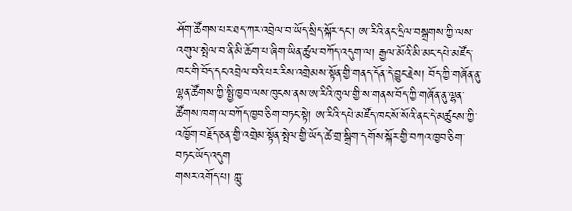ཤོག་ཚོགས་པར་ཐད་ཀར་འབྲེལ་བ་ཡོད་སྲིད་སྐོར་དང་། ཨ་རིའི་ནང་དྲིལ་བསྒྲགས་ཀྱི་ལས་འགུལ་སྤེལ་བ་ནི་མི་ཆོག་པ་ཞིག་ཡིན་ཚུལ་བཀོད་འདུག་ལ། རྒྱལ་མོའི་མི་མང་དཔེ་མཛོད་ཁང་གི་བོད་དང་འབྲེལ་བའི་པར་རིས་འགྲེམས་སྟོན་གྱི་གནད་དོན་དེ་བྱུང་རྗེས། བོད་ཀྱི་གཞོན་ནུ་ལྷན་ཚོགས་ཀྱི་སྤྱི་ཁྱབ་ལས་ཁུངས་ནས་ཨ་རིའི་ཁུལ་གྱི་ས་གནས་བོད་ཀྱི་གཞོན་ནུ་ལྷན་ཚོགས་ཁག་ལ་བཀོད་ཁྱབ་ཅིག་བཏང་སྟེ། ཨ་རིའི་དཔེ་མཛོད་ཁང་སོ་སོའི་ནང་དེ་མཚུངས་ཀྱི་འཁྱོག་བརྗོད་ཅན་གྱི་འགྲེམ་སྟོན་སྤེལ་གྱི་ཡོད་ཚེ་གྲ་སྒྲིག་དགོས་སྐོར་གྱི་བཀའ་ཁྱབ་ཅིག་བཏང་ཡོད་འདུག
གསར་འགོད་པ། ཀླུ་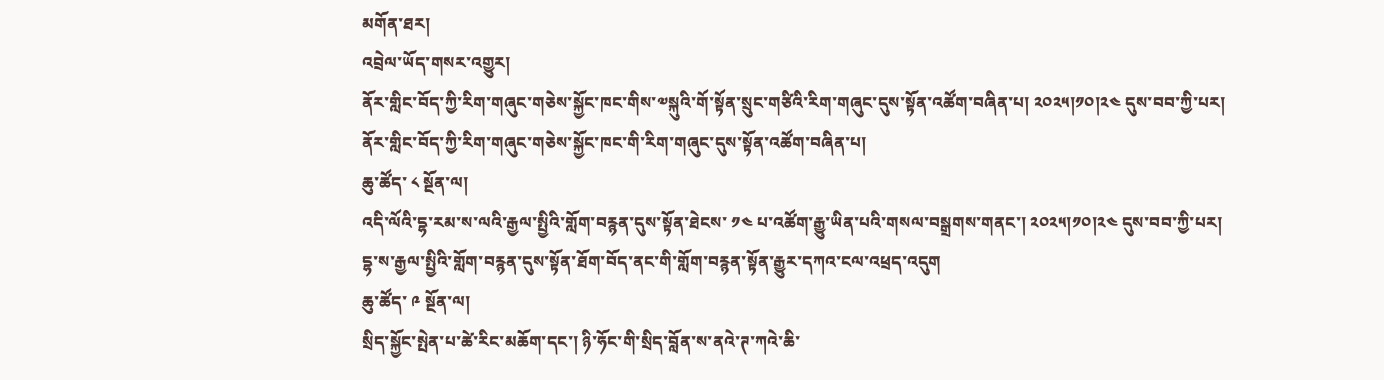མགོན་ཐར།
འབྲེལ་ཡོད་གསར་འགྱུར།
ནོར་གླིང་བོད་ཀྱི་རིག་གཞུང་གཅེས་སྐྱོང་ཁང་གིས་༧སྐུའི་གོ་སྟོན་སྲུང་གཙིའི་རིག་གཞུང་དུས་སྟོན་འཚོག་བཞིན་པ། ༢༠༢༥།༡༠།༢༤ དུས་བབ་ཀྱི་པར།
ནོར་གླིང་བོད་ཀྱི་རིག་གཞུང་གཅེས་སྐྱོང་ཁང་གི་རིག་གཞུང་དུས་སྟོན་འཚོག་བཞིན་པ།
ཆུ་ཚོད་ ༨ སྔོན་ལ།
འདི་ལོའི་དྷ་རམ་ས་ལའི་རྒྱལ་སྤྱིའི་གློག་བརྙན་དུས་སྟོན་ཐེངས་ ༡༤ པ་འཚོག་རྒྱུ་ཡིན་པའི་གསལ་བསྒྲགས་གནང་། ༢༠༢༥།༡༠།༢༤ དུས་བབ་ཀྱི་པར།
དྷ་ས་རྒྱལ་སྤྱིའི་གློག་བརྙན་དུས་སྟོན་ཐོག་བོད་ནང་གི་གློག་བརྙན་སྟོན་རྒྱུར་དཀའ་ངལ་འཕྲད་འདུག
ཆུ་ཚོད་ ༩ སྔོན་ལ།
སྲིད་སྐྱོང་སྤེན་པ་ཚེ་རིང་མཆོག་དང་། ཉི་ཧོང་གི་སྲིད་བློན་ས་ནའེ་ཊ་ཀའེ་ཆི་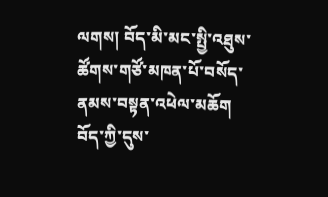ལགས། བོད་མི་མང་སྤྱི་འཐུས་ཚོགས་གཙོ་མཁན་པོ་བསོད་ནམས་བསྟན་འཕེལ་མཆོག བོད་ཀྱི་དུས་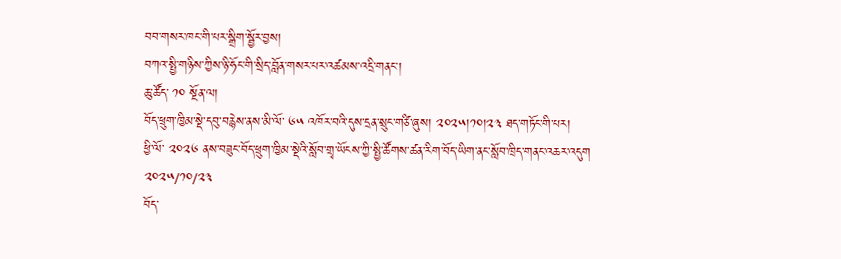བབ་གསར་ཁང་གི་པར་སྒྲིག་སྦྱོར་བྱས།
བཀའ་སྤྱི་གཉིས་ཀྱིས་ཉི་ཧོང་གི་སྲིད་བློན་གསར་པར་འཚམས་འདྲི་གནང་།
ཆུ་ཚོད་ ༡༠ སྔོན་ལ།
བོད་ཕྲུག་ཁྱིམ་སྡེ་དབུ་བརྙེས་ནས་མི་ལོ་ ༦༥ འཁོར་བའི་དུས་དྲན་སྲུང་གཙི་ཞུས། ༢༠༢༥།༡༠།༢༣ ཐད་གཏོང་གི་པར།
ཕྱི་ལོ་ ༢༠༢༦ ནས་བཟུང་བོད་ཕྲུག་ཁྱིམ་སྡེའི་སློབ་གྲྭ་ཡོངས་ཀྱི་སྤྱི་ཚོགས་ཚན་རིག་བོད་ཡིག་ནང་སློབ་ཁྲིད་གནང་འཆར་འདུག
༢༠༢༥/༡༠/༢༣
བོད་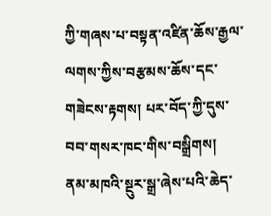ཀྱི་གཞས་པ་བསྟན་འཛིན་ཆོས་རྒྱལ་ལགས་ཀྱིས་བརྩམས་ཆོས་དང་གཟེངས་རྟགས། པར་བོད་ཀྱི་དུས་བབ་གསར་ཁང་གིས་བསྒྲིགས།
ནམ་མཁའི་སྔུར་སྒྲ་ཞེས་པའི་ཆེད་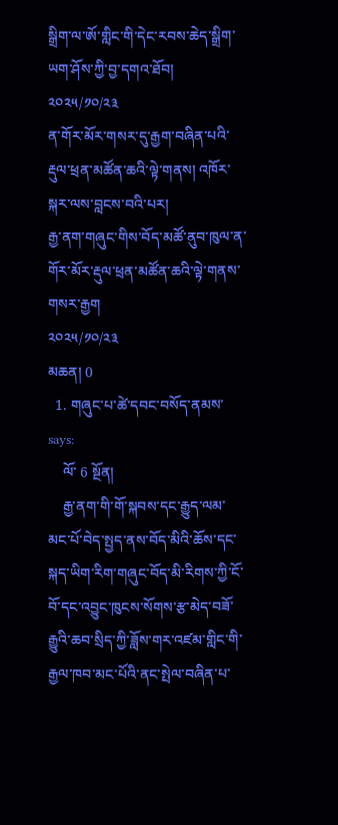སྒྲིག་ལ་ཨོ་གླིང་གི་དེང་རབས་ཆེད་སྒྲིག་ཡག་ཤོས་ཀྱི་བྱ་དགའ་ཐོབ།
༢༠༢༥/༡༠/༢༣
ན་གོར་མོར་གསར་དུ་རྒྱག་བཞིན་པའི་རྡུལ་ཕྲན་མཚོན་ཆའི་ལྟེ་གནས། འཁོར་སྐར་ལས་བླངས་བའི་པར།
རྒྱ་ནག་གཞུང་གིས་བོད་མཚོ་ནུབ་ཁུལ་ན་གོར་མོར་རྡུལ་ཕྲན་མཚོན་ཆའི་ལྟེ་གནས་གསར་རྒྱག
༢༠༢༥/༡༠/༢༣
མཆན། 0
  1. གཞུང་པ་ཚེ་དབང་བསོད་ནམས་ says:
    ལོ་ 6 སྔོན།
    རྒྱ་ནག་གི་གོ་སྐབས་དང་རྒྱུད་ལམ་མང་པོ་བེད་སྤྱད་ནས་བོད་མིའི་ཆོས་དང་སྐད་ཡིག་རིག་གཞུང་བོད་མི་རིགས་ཀྱི་ངོ་བོ་དང་འབྱུང་ཁུངས་སོགས་རྩ་མེད་བཟོ་རྒྱུའི་ཆབ་སྲིད་ཀྱི་ཟློས་གར་འཛམ་གླིང་གི་རྒྱལ་ཁབ་མང་པོའི་ནང་སྤེལ་བཞིན་པ་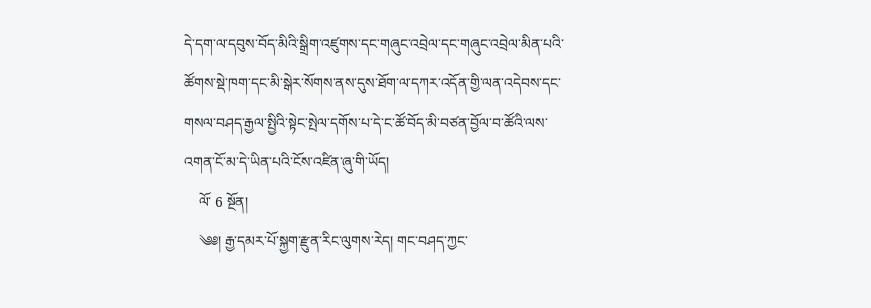དེ་དག་ལ་དབུས་བོད་མིའི་སྒྲིག་འཛུགས་དང་གཞུང་འབྲེལ་དང་གཞུང་འབྲེལ་མིན་པའི་ཚོགས་སྡེ་ཁག་དང་མི་སྒེར་སོགས་ནས་དུས་ཐོག་ལ་དཀར་འདོན་གྱི་ལན་འདེབས་དང་གསལ་བཤད་རྒྱལ་སྤྱིའི་སྟེང་སྤེལ་དགོས་པ་དེ་ང་ཚོ་བོད་མི་བཙན་བྱོལ་བ་ཚོའི་ལས་འགན་ངོ་མ་དེ་ཡིན་པའི་ངོས་འཛིན་ཞུ་གི་ཡོད།
    ལོ་ 6 སྔོན།
    ༄༅། རྒྱ་དམར་པོ་སྐྱག་རྫུན་རིང་ལུགས་རེད། གང་བཤད་ཀྱང་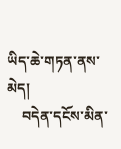ཡིད་ཆེ་གཏན་ནས་མེད།
    བདེན་དངོས་མིན་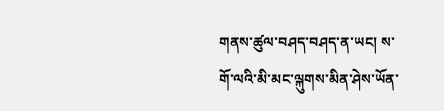གནས་ཚུལ་བཤད་བཤད་ན་ཡང། ས་གོ་ལའི་མི་མང་ལྐུགས་མིན་ཤེས་ཡོན་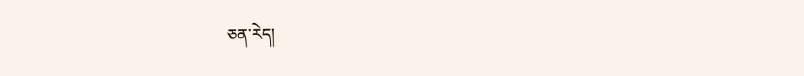ཅན་རེད།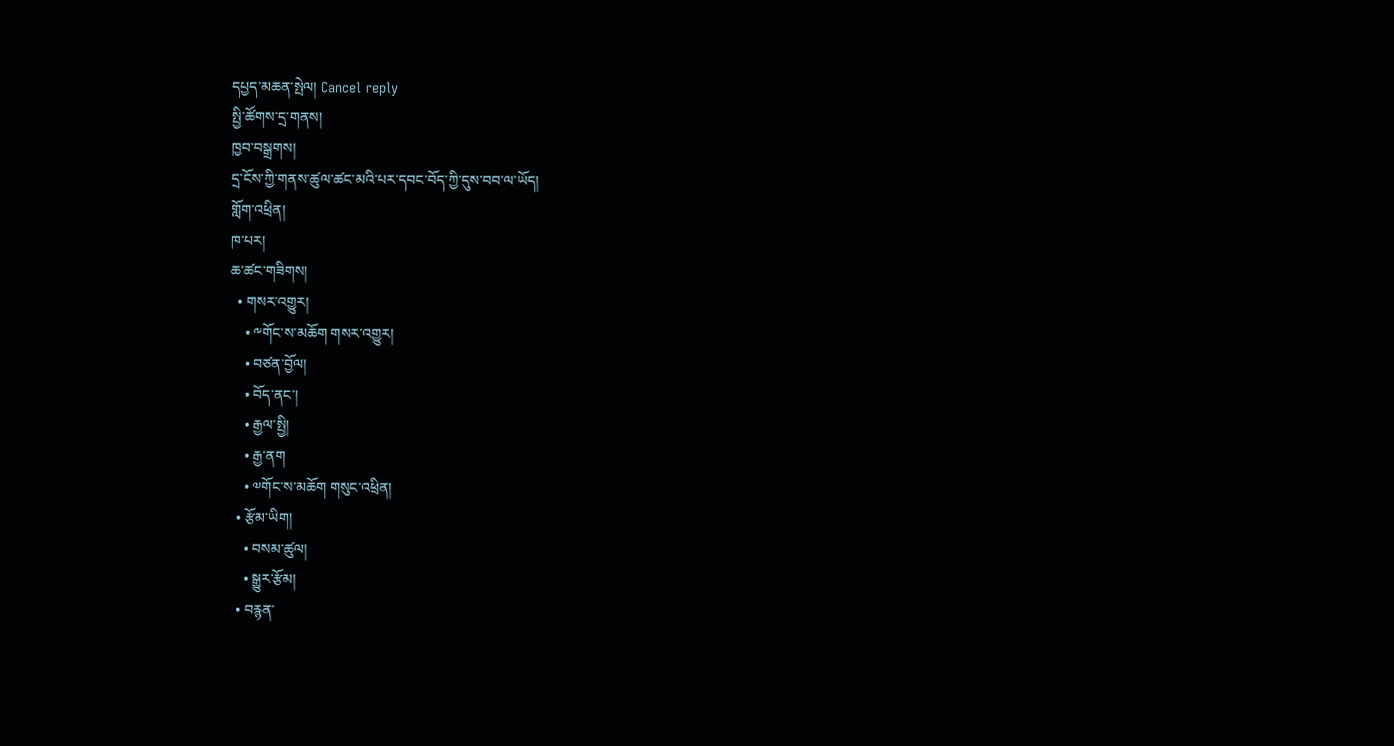དཔྱད་མཆན་སྤེལ། Cancel reply
སྤྱི་ཚོགས་དྲ་གནས།
ཁྱབ་བསྒྲགས།
དྲ་ངོས་ཀྱི་གནས་ཚུལ་ཚང་མའི་པར་དབང་བོད་ཀྱི་དུས་བབ་ལ་ཡོད།
གློག་འཕྲིན།
ཁ་པར།
ཆ་ཚང་གཟིགས།
  • གསར་འགྱུར།
    • ༸གོང་ས་མཆོག གསར་འགྱུར།
    • བཙན་བྱོལ།
    • བོད་ནང་།
    • རྒྱལ་སྤྱི།
    • རྒྱ་ནག
    • ༧གོང་ས་མཆོག གསུང་འཕྲིན།
  • རྩོམ་ཡིག།
    • བསམ་ཚུལ།
    • སྒྱུར་རྩོམ།
  • བརྙན་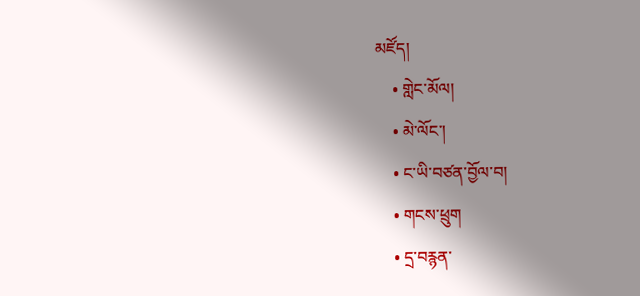མཛོད།
    • གླེང་མོལ།
    • མེ་ལོང་།
    • ང་ཡི་བཙན་བྱོལ་བ།
    • གངས་ཕྲུག
    • དྲ་བརྙན་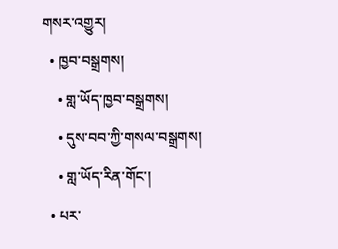གསར་འགྱུར།
  • ཁྱབ་བསྒྲགས།
    • གླ་ཡོད་ཁྱབ་བསྒྲགས།
    • དུས་བབ་ཀྱི་གསལ་བསྒྲགས།
    • གླ་ཡོད་རིན་གོང་།
  • པར་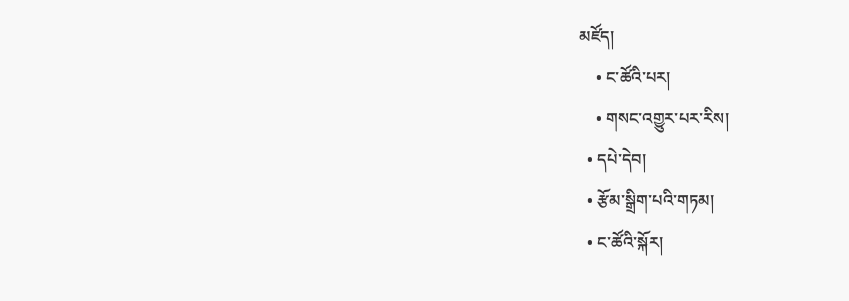མཛོད།
    • ང་ཚོའི་པར།
    • གསང་འགྱུར་པར་རིས།
  • དཔེ་དེབ།
  • རྩོམ་སྒྲིག་པའི་གཏམ།
  • ང་ཚོའི་སྐོར།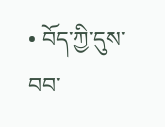• བོད་ཀྱི་དུས་བབ་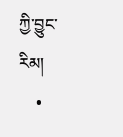ཀྱི་བྱུང་རིམ།
    •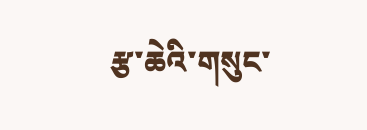རྩ་ཆེའི་གསུང་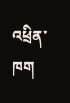འཕྲིན་ཁག